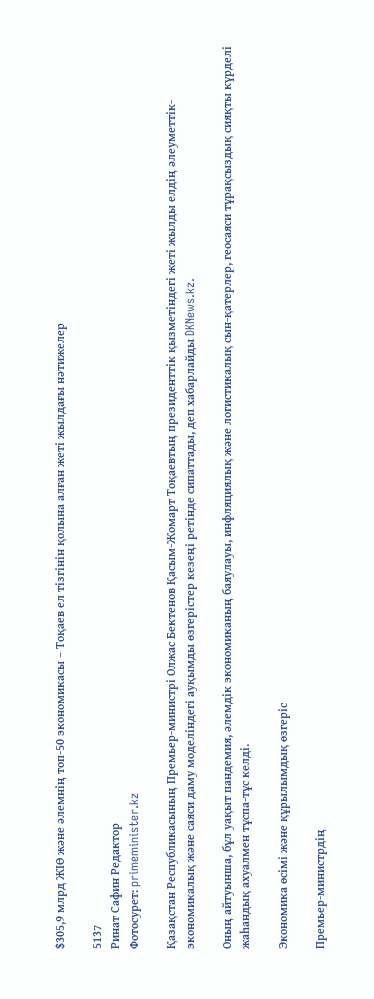$305,9 млрд ЖІӨ және әлемнің топ-50 экономикасы – Тоқаев ел тізгінін қолына алған жеті жылдағы нәтижелер

5137
Ринат Сафин Редактор
Фотосурет: primeminister.kz

Қазақстан Республикасының Премьер-министрі Олжас Бектенов Қасым-Жомарт Тоқаевтың президенттік қызметіндегі жеті жылды елдің әлеуметтік-экономикалық және саяси даму моделіндегі ауқымды өзгерістер кезеңі ретінде сипаттады, деп хабарлайды DKNews.kz.

Оның айтуынша, бұл уақыт пандемия, әлемдік экономиканың баяулауы, инфляциялық және логистикалық сын-қатерлер, геосаяси тұрақсыздық сияқты күрделі жаһандық ахуалмен тұспа-тұс келді.

Экономика өсімі және құрылымдық өзгеріс

Премьер-министрдің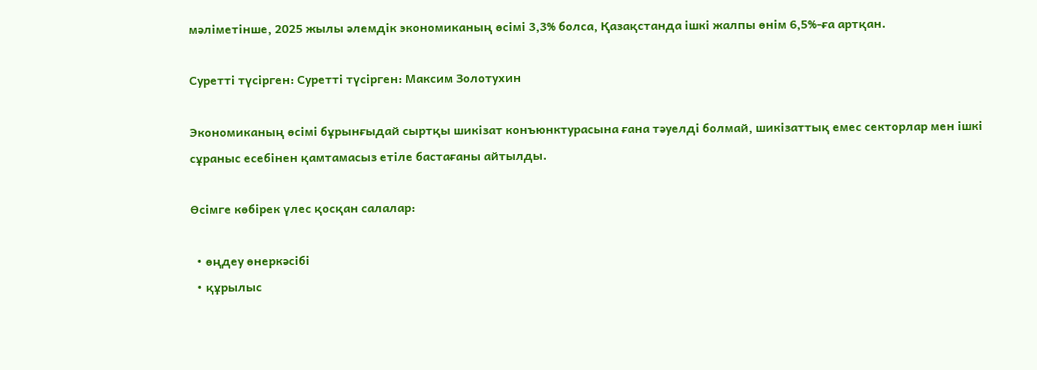мәліметінше, 2025 жылы әлемдік экономиканың өсімі 3,3% болса, Қазақстанда ішкі жалпы өнім 6,5%-ға артқан.

Суретті түсірген: Суретті түсірген: Максим Золотухин

Экономиканың өсімі бұрынғыдай сыртқы шикізат конъюнктурасына ғана тәуелді болмай, шикізаттық емес секторлар мен ішкі сұраныс есебінен қамтамасыз етіле бастағаны айтылды.

Өсімге көбірек үлес қосқан салалар:

  • өңдеу өнеркәсібі
  • құрылыс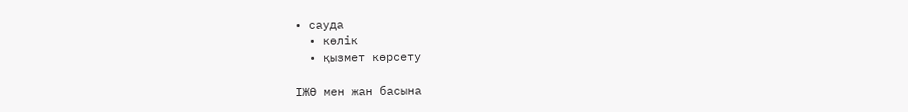• сауда
  • көлік
  • қызмет көрсету

ІЖӨ мен жан басына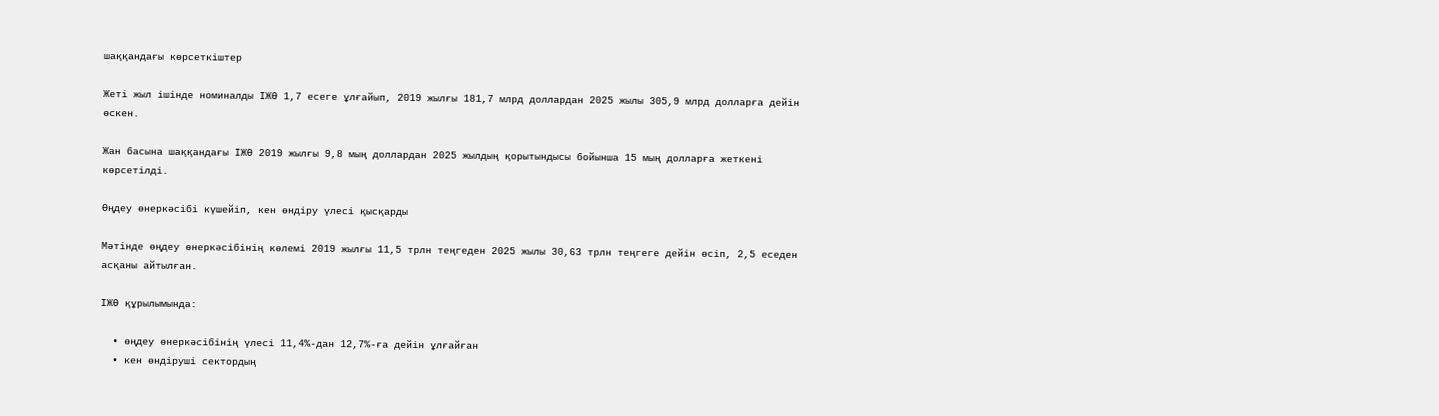шаққандағы көрсеткіштер

Жеті жыл ішінде номиналды ІЖӨ 1,7 есеге ұлғайып, 2019 жылғы 181,7 млрд доллардан 2025 жылы 305,9 млрд долларға дейін өскен.

Жан басына шаққандағы ІЖӨ 2019 жылғы 9,8 мың доллардан 2025 жылдың қорытындысы бойынша 15 мың долларға жеткені көрсетілді.

Өңдеу өнеркәсібі күшейіп, кен өндіру үлесі қысқарды

Мәтінде өңдеу өнеркәсібінің көлемі 2019 жылғы 11,5 трлн теңгеден 2025 жылы 30,63 трлн теңгеге дейін өсіп, 2,5 еседен асқаны айтылған.

ІЖӨ құрылымында:

  • өңдеу өнеркәсібінің үлесі 11,4%-дан 12,7%-ға дейін ұлғайған
  • кен өндіруші сектордың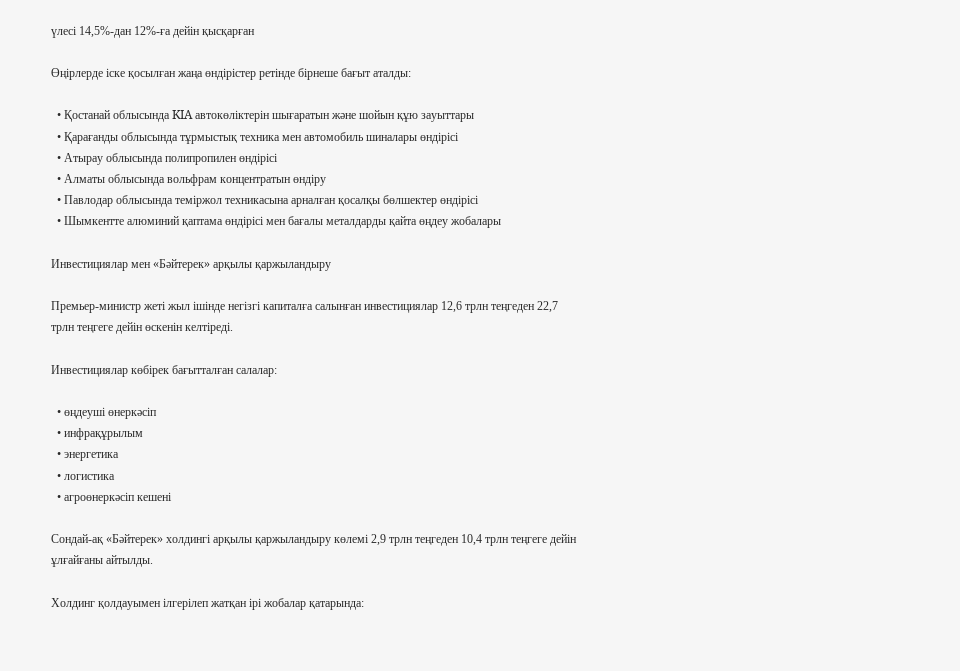үлесі 14,5%-дан 12%-ға дейін қысқарған

Өңірлерде іске қосылған жаңа өндірістер ретінде бірнеше бағыт аталды:

  • Қостанай облысында KIA автокөліктерін шығаратын және шойын құю зауыттары
  • Қарағанды облысында тұрмыстық техника мен автомобиль шиналары өндірісі
  • Атырау облысында полипропилен өндірісі
  • Алматы облысында вольфрам концентратын өндіру
  • Павлодар облысында теміржол техникасына арналған қосалқы бөлшектер өндірісі
  • Шымкентте алюминий қаптама өндірісі мен бағалы металдарды қайта өңдеу жобалары

Инвестициялар мен «Бәйтерек» арқылы қаржыландыру

Премьер-министр жеті жыл ішінде негізгі капиталға салынған инвестициялар 12,6 трлн теңгеден 22,7 трлн теңгеге дейін өскенін келтіреді.

Инвестициялар көбірек бағытталған салалар:

  • өңдеуші өнеркәсіп
  • инфрақұрылым
  • энергетика
  • логистика
  • агроөнеркәсіп кешені

Сондай-ақ «Бәйтерек» холдингі арқылы қаржыландыру көлемі 2,9 трлн теңгеден 10,4 трлн теңгеге дейін ұлғайғаны айтылды.

Холдинг қолдауымен ілгерілеп жатқан ірі жобалар қатарында: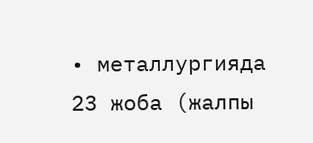• металлургияда 23 жоба (жалпы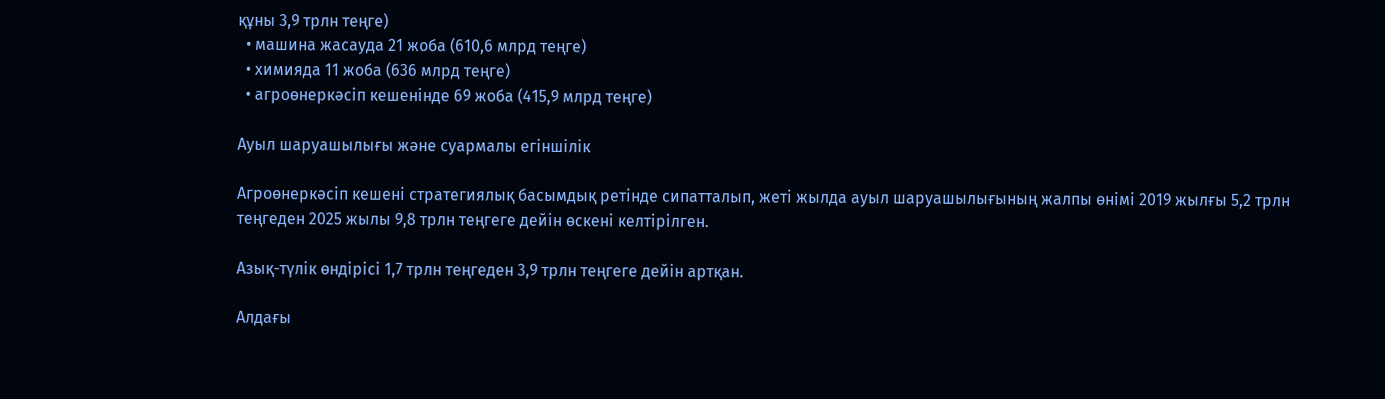құны 3,9 трлн теңге)
  • машина жасауда 21 жоба (610,6 млрд теңге)
  • химияда 11 жоба (636 млрд теңге)
  • агроөнеркәсіп кешенінде 69 жоба (415,9 млрд теңге)

Ауыл шаруашылығы және суармалы егіншілік

Агроөнеркәсіп кешені стратегиялық басымдық ретінде сипатталып, жеті жылда ауыл шаруашылығының жалпы өнімі 2019 жылғы 5,2 трлн теңгеден 2025 жылы 9,8 трлн теңгеге дейін өскені келтірілген.

Азық-түлік өндірісі 1,7 трлн теңгеден 3,9 трлн теңгеге дейін артқан.

Алдағы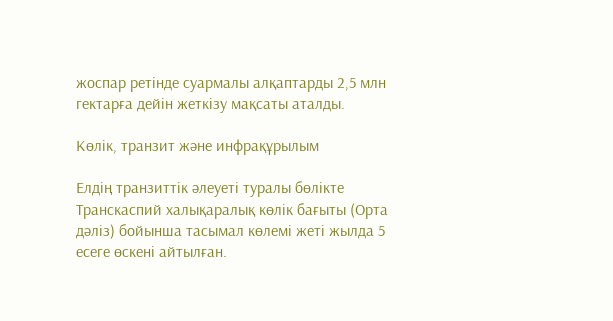жоспар ретінде суармалы алқаптарды 2,5 млн гектарға дейін жеткізу мақсаты аталды.

Көлік, транзит және инфрақұрылым

Елдің транзиттік әлеуеті туралы бөлікте Транскаспий халықаралық көлік бағыты (Орта дәліз) бойынша тасымал көлемі жеті жылда 5 есеге өскені айтылған.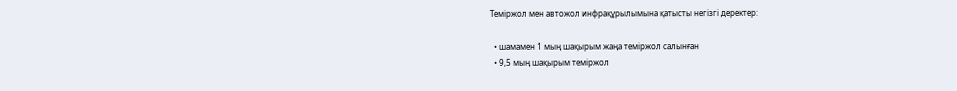Теміржол мен автожол инфрақұрылымына қатысты негізгі деректер:

  • шамамен 1 мың шақырым жаңа теміржол салынған
  • 9,5 мың шақырым теміржол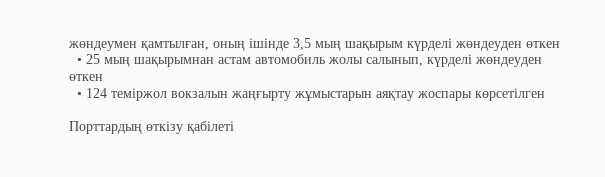жөндеумен қамтылған, оның ішінде 3,5 мың шақырым күрделі жөндеуден өткен
  • 25 мың шақырымнан астам автомобиль жолы салынып, күрделі жөндеуден өткен
  • 124 теміржол вокзалын жаңғырту жұмыстарын аяқтау жоспары көрсетілген

Порттардың өткізу қабілеті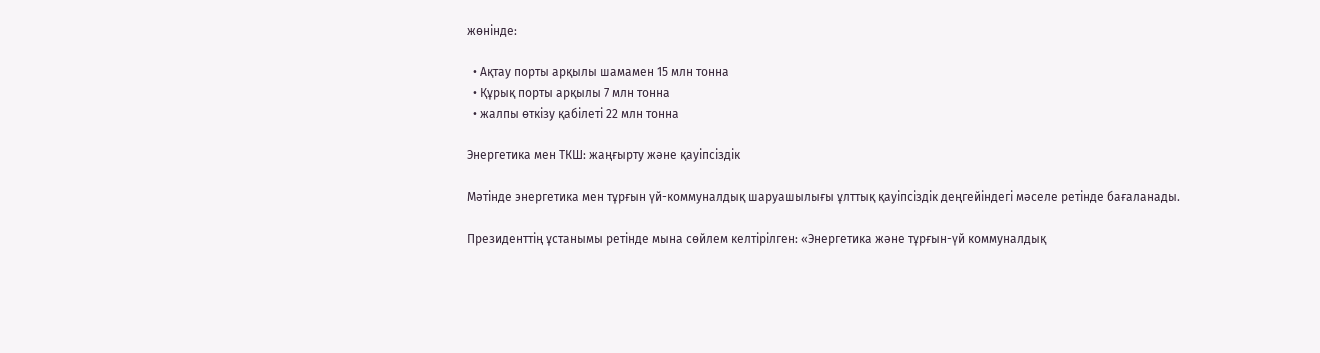жөнінде:

  • Ақтау порты арқылы шамамен 15 млн тонна
  • Құрық порты арқылы 7 млн тонна
  • жалпы өткізу қабілеті 22 млн тонна

Энергетика мен ТКШ: жаңғырту және қауіпсіздік

Мәтінде энергетика мен тұрғын үй-коммуналдық шаруашылығы ұлттық қауіпсіздік деңгейіндегі мәселе ретінде бағаланады.

Президенттің ұстанымы ретінде мына сөйлем келтірілген: «Энергетика және тұрғын-үй коммуналдық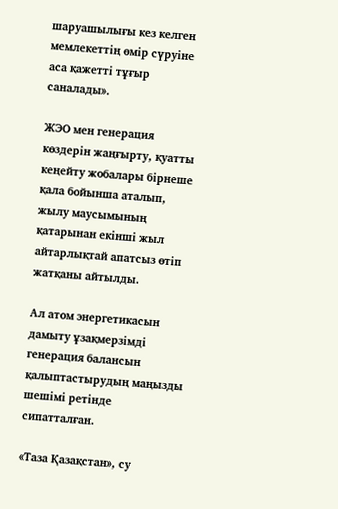шаруашылығы кез келген мемлекеттің өмір сүруіне аса қажетті тұғыр саналады».

ЖЭО мен генерация көздерін жаңғырту, қуатты кеңейту жобалары бірнеше қала бойынша аталып, жылу маусымының қатарынан екінші жыл айтарлықтай апатсыз өтіп жатқаны айтылды.

Ал атом энергетикасын дамыту ұзақмерзімді генерация балансын қалыптастырудың маңызды шешімі ретінде сипатталған.

«Таза Қазақстан», су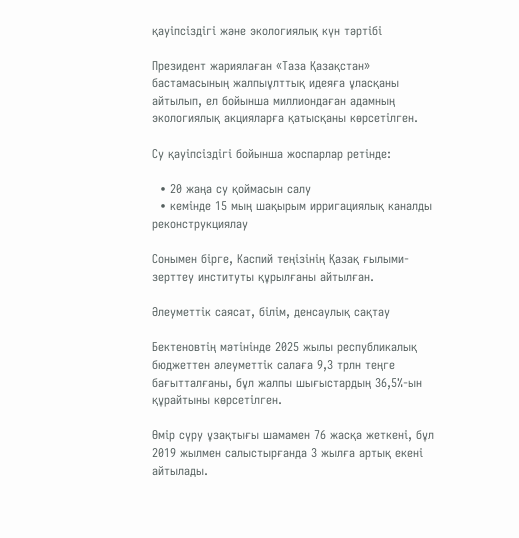қауіпсіздігі және экологиялық күн тәртібі

Президент жариялаған «Таза Қазақстан» бастамасының жалпыұлттық идеяға ұласқаны айтылып, ел бойынша миллиондаған адамның экологиялық акцияларға қатысқаны көрсетілген.

Су қауіпсіздігі бойынша жоспарлар ретінде:

  • 20 жаңа су қоймасын салу
  • кемінде 15 мың шақырым ирригациялық каналды реконструкциялау

Сонымен бірге, Каспий теңізінің Қазақ ғылыми-зерттеу институты құрылғаны айтылған.

Әлеуметтік саясат, білім, денсаулық сақтау

Бектеновтің мәтінінде 2025 жылы республикалық бюджеттен әлеуметтік салаға 9,3 трлн теңге бағытталғаны, бұл жалпы шығыстардың 36,5%-ын құрайтыны көрсетілген.

Өмір сүру ұзақтығы шамамен 76 жасқа жеткені, бұл 2019 жылмен салыстырғанда 3 жылға артық екені айтылады.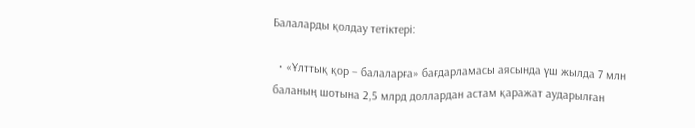Балаларды қолдау тетіктері:

  • «Ұлттық қор – балаларға» бағдарламасы аясында үш жылда 7 млн баланың шотына 2,5 млрд доллардан астам қаражат аударылған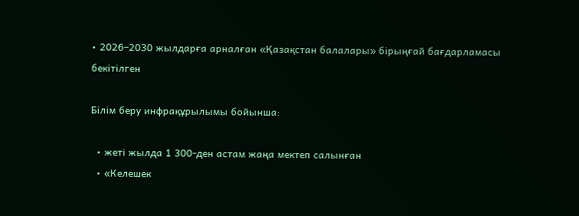• 2026–2030 жылдарға арналған «Қазақстан балалары» бірыңғай бағдарламасы бекітілген

Білім беру инфрақұрылымы бойынша:

  • жеті жылда 1 300-ден астам жаңа мектеп салынған
  • «Келешек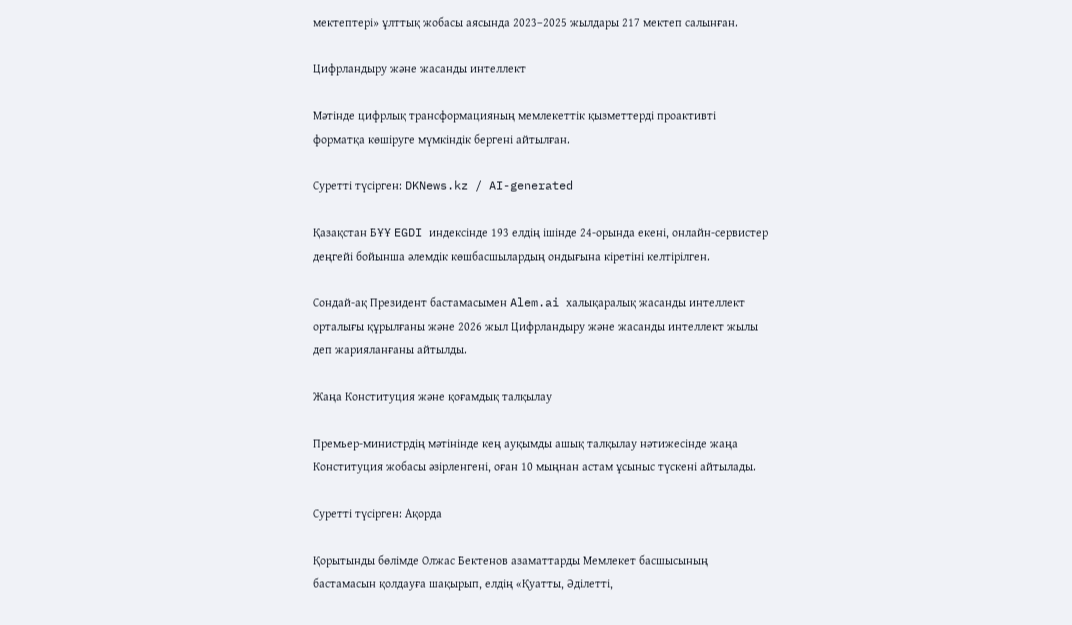мектептері» ұлттық жобасы аясында 2023–2025 жылдары 217 мектеп салынған.

Цифрландыру және жасанды интеллект

Мәтінде цифрлық трансформацияның мемлекеттік қызметтерді проактивті форматқа көшіруге мүмкіндік бергені айтылған.

Суретті түсірген: DKNews.kz / AI-generated

Қазақстан БҰҰ EGDI индексінде 193 елдің ішінде 24-орында екені, онлайн-сервистер деңгейі бойынша әлемдік көшбасшылардың ондығына кіретіні келтірілген.

Сондай-ақ Президент бастамасымен Alem.ai халықаралық жасанды интеллект орталығы құрылғаны және 2026 жыл Цифрландыру және жасанды интеллект жылы деп жарияланғаны айтылды.

Жаңа Конституция және қоғамдық талқылау

Премьер-министрдің мәтінінде кең ауқымды ашық талқылау нәтижесінде жаңа Конституция жобасы әзірленгені, оған 10 мыңнан астам ұсыныс түскені айтылады.

Суретті түсірген: Ақорда

Қорытынды бөлімде Олжас Бектенов азаматтарды Мемлекет басшысының бастамасын қолдауға шақырып, елдің «Қуатты, Әділетті,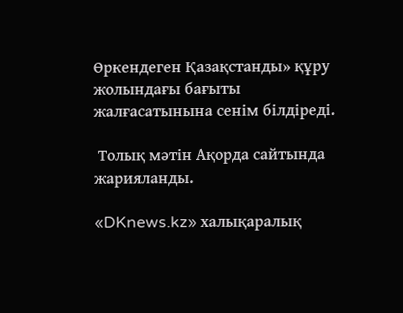Өркендеген Қазақстанды» құру жолындағы бағыты жалғасатынына сенім білдіреді.

 Толық мәтін Ақорда сайтында жарияланды.

«DKnews.kz» халықаралық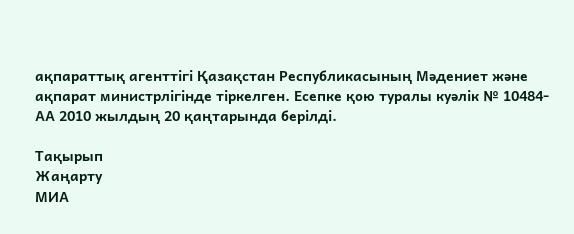ақпараттық агенттігі Қазақстан Республикасының Мәдениет және ақпарат министрлігінде тіркелген. Есепке қою туралы куәлік № 10484-АА 2010 жылдың 20 қаңтарында берілді.

Тақырып
Жаңарту
МИА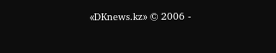«DKnews.kz» © 2006 -